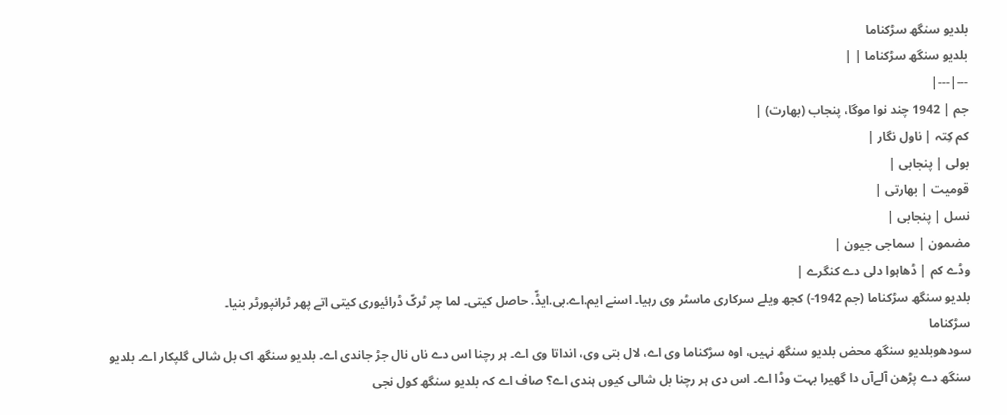بلدیو سنگھ سڑکناما
بلدیو سنگھ سڑکناما | |
---|---|
جم | 1942 چند نوا موگا، پنجاب (بھارت) |
کم کِتہ | ناول نگار |
بولی | پنجابی |
قومیت | بھارتی |
نسل | پنجابی |
مضمون | سماجی جیون |
وڈے کم | ڈھاہوا دلی دے کنگرے |
بلدیو سنگھ سڑکناما (جم 1942-) کجھ ویلے سرکاری ماسٹر وی رہیا۔ اسنے ایم.اے.بی.ایڈّ. حاصل کیتی۔ لما چر ٹرکّ ڈرائیوری کیتی اتے پھر ٹرانپورٹر بنیا۔
سڑکناما
سودھوبلدیو سنگھ محض بلدیو سنگھ نہیں، اوہ سڑکناما وی اے، لال بتی وی، انداتا وی اے۔ ہر رچنا اس دے ناں نال جڑ جاندی اے۔ بلدیو سنگھ اک بل شالی گلپکار اے۔ بلدیو سنگھ دے پڑھن آلےآں دا گھیرا بہت وڈا اے۔ اس دی ہر رچنا بل شالی کیوں ہندی اے؟ صاف اے کہ بلدیو سنگھ کول نجی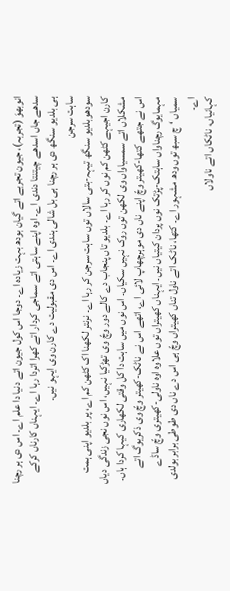انوبھوَ (تجربہ)، جیون تجربے اتے گیان بودھ بہت زیادہ اے۔ دوجا اس کول جیون اتے دنیا دا علم اے۔ اس دی ہر رچنا سدھے جاں اسدھے چیتنتا دندی اے۔ اوہ اپنے ساہتی اتے سماجی کردار اتے کھرا اتردا رہا اے۔ ایہناں کارناں کرکے ہی بلدیو سنگھ دی ہر رچنا ہی بل شالی ہندی اے۔ اس دی مقبولیت دے کارن وی ایہو نیں۔
ساہت سرجن
سودھوبلدیو سنگھ تیہہ-بتی سالاں توں ساہت سرجن کر رہا اے۔ نرنتر لکھنا اک کٹھن کم اے، پر بلدیو اپنی ہمت کارن اجیہے کٹھن کم نوں کر رہا اے۔ بلدیو تاں پنجاب دے کالے دور وچّ وی تھڑکیا نہیں، اس نوں نجی زندگی دیاں مشکلاں اتے سمسیاواں وی لکھن توں روک نہیں سکیاں۔ اس نوں میں ساہت دا کل وقتی لکھاری کیہا کردا ہاں۔ اس نے جتھے کتھا-کھیتر وچّ اپنے ناں دی موہرچھاپ لائی اے، اتھے اس نے ناٹک-کھیتر وچّ وی ذکریوگ اتے مہمایوگ رچناواں ساہتک-پڑتک نوں پردان کیتیاں نیں۔ ایہناں کھیتراں توں علاوہ اوہ ناولی-کھیتری وچّ ساڈے سمیاں ‘چ سبھ توں ودھ مشہور اے۔ کتھا، ناٹک اتے ناول تناں کھیتراں وچّ ہی اس دے ناں دی طوطی برابر بولدی اے۔
کہانیاں، ناٹکاں اتے ناولاں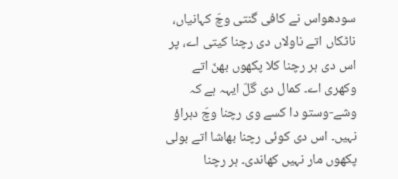سودھواس نے کافی گنتی وچّ کہانیاں، ناٹکاں اتے ناولاں دی رچنا کیتی اے، پر اس دی ہر رچنا کلا پکھوں بھنّ اتے وکھری اے۔ کمال دی گلّ ایہہ ہے کہ وشے-وستو دا کسے وی رچنا وچّ دہراؤ نہیں۔ اس دی کوئی رچنا بھاشا اتے بولی پکھوں مار نہیں کھاندی۔ ہر رچنا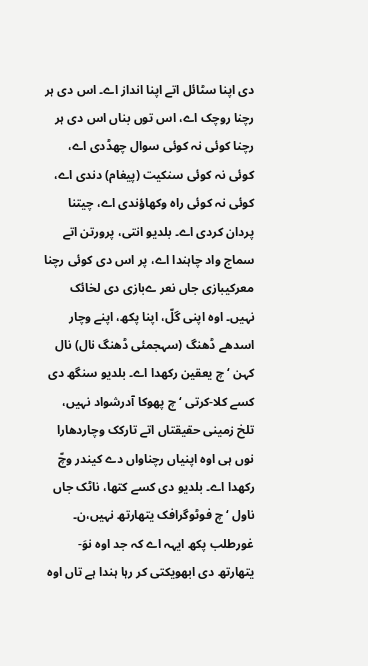دی اپنا سٹائل اتے اپنا انداز اے۔ اس دی ہر رچنا روچک اے، اس توں بناں اس دی ہر رچنا کوئی نہ کوئی سوال چھڈدی اے، کوئی نہ کوئی سنکیت (پیغام) دندی اے، کوئی نہ کوئی راہ وکھاؤندی اے، چیتنا پردان کردی اے۔ بلدیو انتی، پرورتن اتے سماج واد چاہندا اے، پر اس دی کوئی رچنا معرکیبازی جاں نعر ےبازی دی لخائک نہیں۔ اوہ اپنی گلّ، اپنا پکھ، اپنے وچار اسدھے ڈھنگ (سہجمئی ڈھنگ نال) نال کہن ‘چ یعقین رکھدا اے۔ بلدیو سنگھ دی کسے کلا-کرتی ‘چ پھوکا آدرشواد نہیں، تلخ زمینی حقیقتاں اتے تارکک وچاردھارا نوں ہی اوہ اپنیاں رچناواں دے کیندر وچّ رکھدا اے۔ بلدیو دی کسے کتھا، ناٹک جاں ناول ‘چ فوٹوگرافک یتھارتھ نہیں،ن۔ غورطلب پکھ ایہہ اے کہ جد اوہ نوَ-یتھارتھ دی ابھویکتی کر رہا ہندا ہے تاں اوہ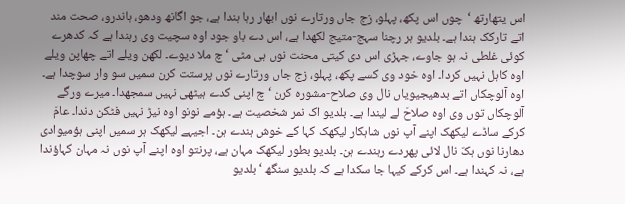اس یتھارتھ ‘چوں اس پکھ، پہلو، زج جاں ورتارے نوں ابھار رہا ہندا ہے، جو اگانھ ودھو، ہاندرو، صحت مند اتے تارکک ہندا ہے۔ بلدیو ہر رچنا سہج-متیج لکھدا ہے، اس دے باو جود اوہ سچیت وی رہندا ہے کہ کدھرے کوئی غلطی نہ ہو جاوے، جہڑی اس دی کیتی محنت نوں ہی مٹی ‘چ ملا دیوے۔ لکھن ویلے اتے چھاپن ویلے اوہ کاہل نہیں کردا۔ اوہ خود وی کسے پکھ، پہلو، زج جاں ورتارے نوں پرستت کرن سمیں سو وار سوچدا ہے۔ اوہ آلوچکاں اتے بدھیجیویاں نال وی صلاح-مشورہ کرن ‘چ اپنی کدے ہیٹھی نہیں سمجھدا۔ میرے ورگے آلوچکاں توں وی اوہ صلاحَ لے لیندا ہے۔ بلدیو اک نمر شخصیت ہے۔ ہؤمے نونو اوہ نیڑ نہیں فٹکن دندا۔ عامَ کرکے ساڈے لیکھک اپنے آپ نوں شاہکار لیکھک کہا کے خوش ہندے ہن۔ اجیہے لیکھک ہر سمیں اپنی ہؤمیوادی دھارنا نوں ہکّ نال لائی پھردے رہندے ہن۔ بلدیو بطور لیکھک مہان ہے، پرنتو اوہ اپنے آپ نوں نہ مہان کہاؤندا ہے، نہ کہندا ہے۔ اس کرکے کیہا جا سکدا ہے کہ بلدیو سنگھ ‘بلدیو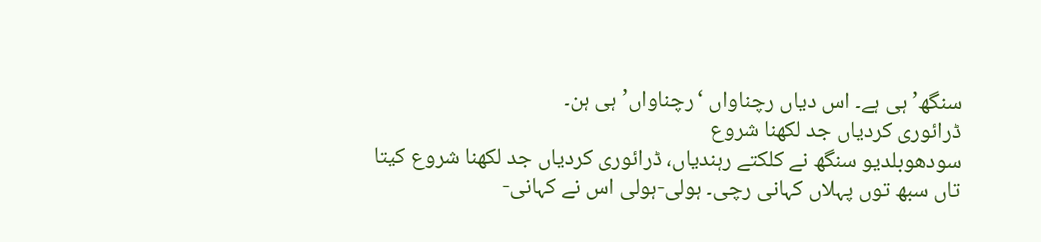سنگھ’ ہی ہے۔ اس دیاں رچناواں ‘رچناواں’ ہی ہن۔
ڈرائوری کردیاں جد لکھنا شروع
سودھوبلدیو سنگھ نے کلکتے رہندیاں، ڈرائوری کردیاں جد لکھنا شروع کیتا تاں سبھ توں پہلاں کہانی رچی۔ ہولی-ہولی اس نے کہانی-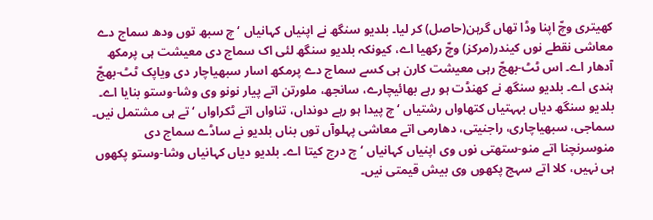کھیتری وچّ اپنا وڈا تھاں گرہن(حاصل) کر لیا۔ بلدیو سنگھ نے اپنیاں کہانیاں ‘چ سبھ توں ودھ سماج دے معاشی نقطے نوں کیندر(مرکز) وچّ رکھیا اے، کیونکہ بلدیو سنگھ لئی اک سماج دی معیشت ہی پرمکھ آدھار اے۔ اس ٹٹ-بھجّ رہی معیشت کارن ہی کسے سماج دے پرمکھ اسار سبھیاچار دی ویاپک ٹٹ-بھجّ ہندی اے۔ بلدیو سنگھ نے کھنڈت ہو رہے بھائیچارے، سانجھ، ملورتن اتے پیار نونو وی وشا-وستو بنایا اے۔ بلدیو سنگھ دیاں بہہتیاں کتھاواں رشتیاں ‘چ پیدا ہو رہے دونداں، تناواں اتے ٹکراواں ‘تے ہی مشتمل نیں۔ سماجی، سبھیاچاری، راجنیتی، دھارمی اتے معاشی پہلوآں توں بناں بلدیو نے ساڈے سماج دی منوسرنچنا اتے منو-ستھتی نوں وی اپنیاں کہانیاں ‘چ درج کیتا اے۔ بلدیو دیاں کہانیاں وشا-وستو پکھوں ہی نہیں، کلا اتے سہج پکھوں وی بیش قیمتی نیں۔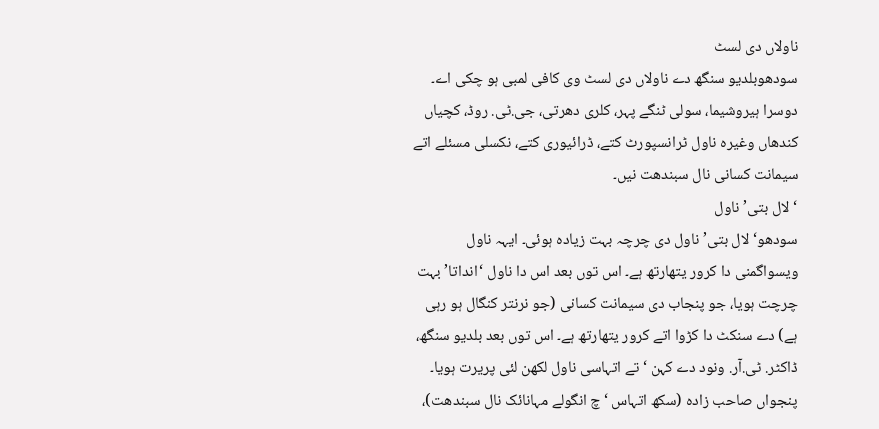ناولاں دی لسٹ
سودھوبلدیو سنگھ دے ناولاں دی لسٹ وی کافی لمبی ہو چکی اے۔ دوسرا ہیروشیما، سولی ٹنگے پہر، کلری دھرتی، جی.ٹی. روڈ، کچیاں کندھاں وغیرہ ناول ٹرانسپورٹ کتے، ڈرائیوری کتے، نکسلی مسئلے اتے سیمانت کسانی نال سبندھت نیں۔
‘لال بتی’ ناول
سودھو‘لال بتی’ ناول دی چرچہ بہت زیادہ ہوئی۔ ایہہ ناول ویسواگمنی دا کرور یتھارتھ ہے۔ اس توں بعد اس دا ناول ‘انداتا’ بہت چرچت ہویا، جو پنجاب دی سیمانت کسانی (جو نرنتر کنگال ہو رہی ہے) دے سنکٹ دا کڑوا اتے کرور یتھارتھ ہے۔ اس توں بعد بلدیو سنگھ، ڈاکٹر. ٹی.آر. ونود دے کہن ‘تے اتہاسی ناول لکھن لئی پریرت ہویا۔ پنجواں صاحب زادہ (سکھ اتہاس ‘چ انگولے مہانائک نال سبندھت)،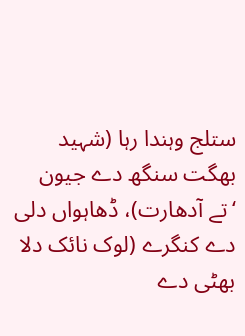ستلج وہندا رہا (شہید بھگت سنگھ دے جیون ‘تے آدھارت)، ڈھاہواں دلی دے کنگرے (لوک نائک دلا بھٹی دے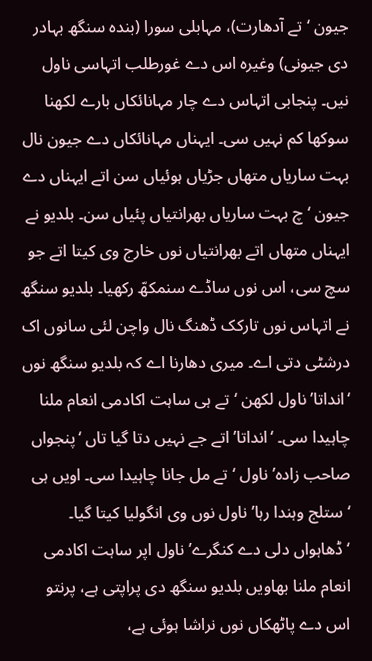جیون ‘تے آدھارت)، مہابلی سورا (بندہ سنگھ بہادر دی جیونی) وغیرہ اس دے غورطلب اتہاسی ناول نیں۔ پنجابی اتہاس دے چار مہانائکاں بارے لکھنا سوکھا کم نہیں سی۔ ایہناں مہانائکاں دے جیون نال بہت ساریاں متھاں جڑیاں ہوئیاں سن اتے ایہناں دے جیون ‘چ بہت ساریاں بھرانتیاں پئیاں سن۔ بلدیو نے ایہناں متھاں اتے بھرانتیاں نوں خارج وی کیتا اتے جو سچ سی، اس نوں ساڈے سنمکھّ رکھیا۔ بلدیو سنگھ نے اتہاس نوں تارکک ڈھنگ نال واچن لئی سانوں اک درشٹی دتی اے۔ میری دھارنا اے کہ بلدیو سنگھ نوں ‘انداتا’ ناول لکھن ‘تے ہی ساہت اکادمی انعام ملنا چاہیدا سی۔ ‘انداتا’ اتے جے نہیں دتا گیا تاں ‘پنجواں صاحب زادہ’ ناول ‘تے مل جانا چاہیدا سی۔ اویں ہی ‘ستلج وہندا رہا’ ناول نوں وی انگولیا کیتا گیا۔ ‘ڈھاہواں دلی دے کنگرے’ ناول اپر ساہت اکادمی انعام ملنا بھاویں بلدیو سنگھ دی پراپتی ہے، پرنتو اس دے پاٹھکاں نوں نراشا ہوئی ہے،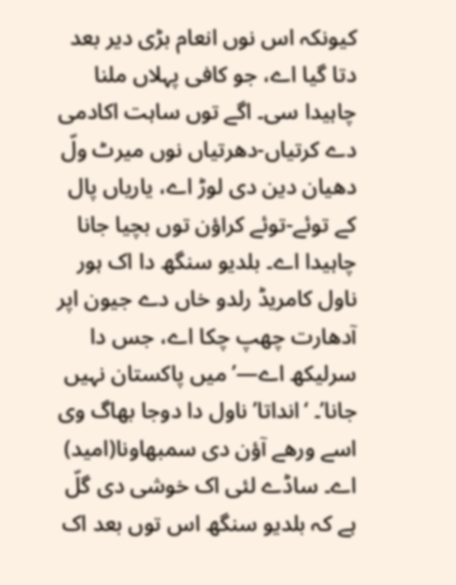کیونکہ اس نوں انعام بڑی دیر بعد دتا گیا اے، جو کافی پہلاں ملنا چاہیدا سی۔ اگے توں ساہت اکادمی دے کرتیاں-دھرتیاں نوں میرٹ ولّ دھیان دین دی لوڑ اے، یاریاں پال کے توئے-توئے کراؤن توں بچیا جانا چاہیدا اے۔ بلدیو سنگھ دا اک ہور ناول کامریڈ رلدو خاں دے جیون اپر آدھارت چھپ چکا اے، جس دا سرلیکھ اے—’میں پاکستان نہیں جانا’۔ ‘انداتا’ ناول دا دوجا بھاگ وی اسے ورھے آؤن دی سمبھاونا(امید) اے۔ ساڈے لئی اک خوشی دی گلّ ہے کہ بلدیو سنگھ اس توں بعد اک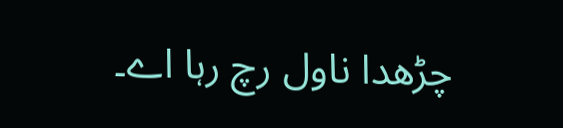چڑھدا ناول رچ رہا اے۔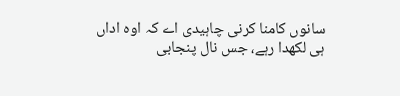سانوں کامنا کرنی چاہیدی اے کہ اوہ اداں ہی لکھدا رہے، جس نال پنجابی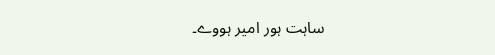ساہت ہور امیر ہووے۔